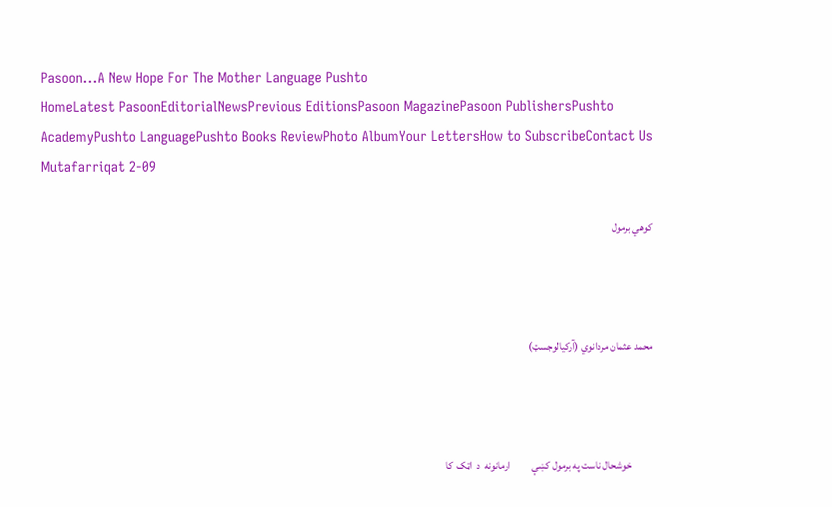Pasoon...A New Hope For The Mother Language Pushto
HomeLatest PasoonEditorialNewsPrevious EditionsPasoon MagazinePasoon PublishersPushto AcademyPushto LanguagePushto Books ReviewPhoto AlbumYour LettersHow to SubscribeContact Us
Mutafarriqat 2-09

کوهي برمول



محمد عثمان مردانوي (آرکيالوجسټ)



          خوشحال ناست په برمول کښې          ارمانونه  د  اټک  کا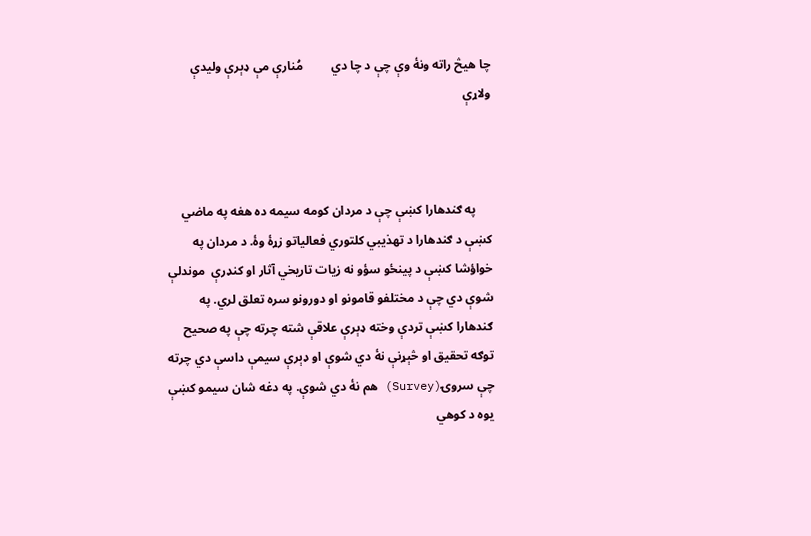چا هيڅ راته ونۀ وې چې د چا دي         مُنارې مې ډېرې وليدې ولاړې



     په ګندهارا کښې چې د مردان کومه سيمه ده هغه په ماضي کښې د ګندهارا د تهذيبي کلتوري فعالياتو زړۀ وۀ. د مردان په خواؤشا کښې د پينځو سؤو نه زيات تاريخي آثار او کنډرې  موندلې شوې دي چې د مختلفو قامونو او دورونو سره تعلق لري. په ګندهارا کښې تردې وخته ډېرې علاقې شته چرته چې په صحيح توګه تحقيق او څېړنې نۀ دي شوې او ډېرې سيمې داسې دي چرته چې سروۍ(Survey) هم نۀ دي شوې. په دغه شان سيمو کښې يوه د کوهي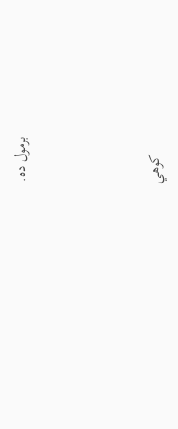برمول ده.



     کوهي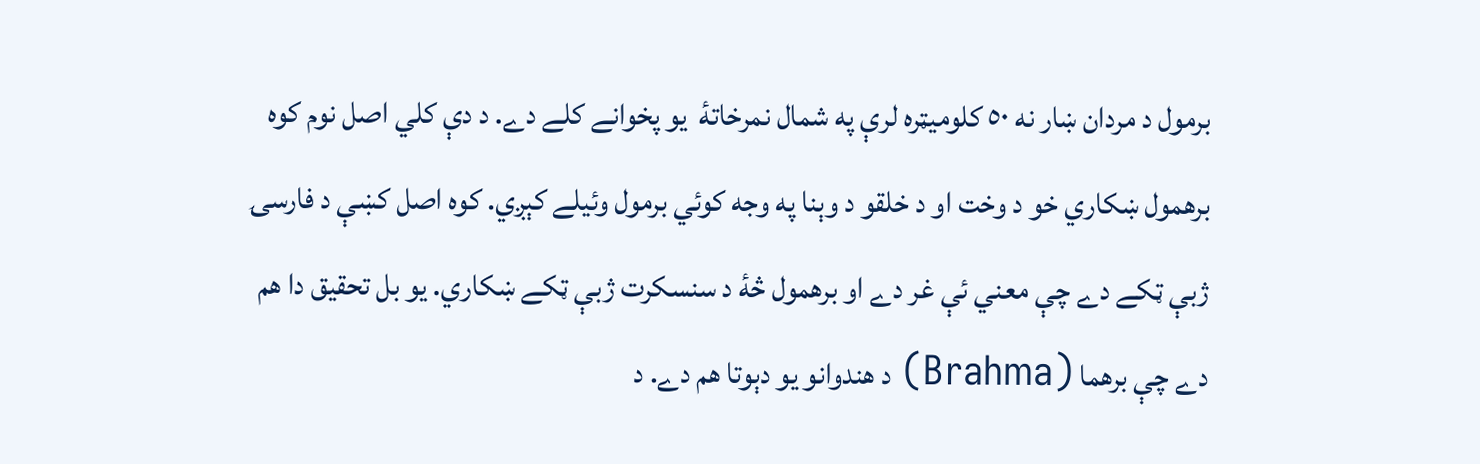برمول د مردان ښار نه ٥٠ کلوميټره لرې په شمال نمرخاتۀ  يو پخوانے کلے دے. د دې کلي اصل نوم کوه برهمول ښکاري خو د وخت او د خلقو د وېنا په وجه کوئي برمول وئيلے کېږي. کوه اصل کښې د فارسۍ ژبې ټکے دے چې معني ئې غر دے او برهمول څۀ د سنسکرت ژبې ټکے ښکاري. يو بل تحقيق دا هم دے چې برهما (Brahma) د هندوانو يو دېوتا هم دے. د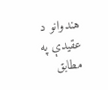هندوانو د عقيدې په مطابق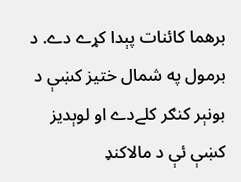برهما کائنات پېدا کړے دے. د برمول په شمال ختيز کښې د بونېر کنګر کلےدے او لوېديز کښې ئې د مالاکنډ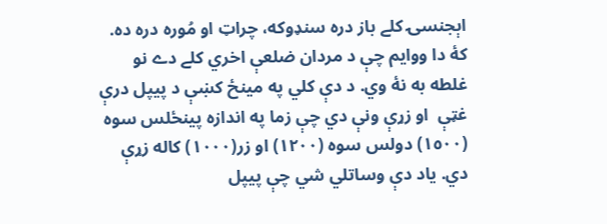اېجنسۍ کلے باز دره سنډوکه، چراټ او مُوره دره ده. کۀ دا ووايم چې د مردان ضلعې اخري کلے دے نو غلطه به نۀ وي. د دې کلي په مينځ کښې د پيپل درې غټې  او زړې ونې دي چې زما په اندازه پينځلس سوه (١٥٠٠) دولس سوه (١٢٠٠) او زر(١٠٠٠) کاله زړې دي. ياد دې وساتلي شي چې پيپل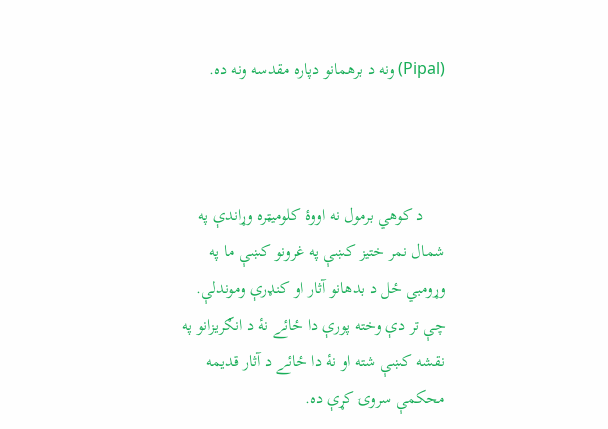(Pipal) ونه د برهمانو دپاره مقدسه ونه ده.



     د کوهي برمول نه اووۀ کلوميټره وړاندې په شمال نمر ختيز کښې په غرونو کښې ما په وړومبي ځل د بدهانو آثار او کنډرې وموندلې. چې تر دې وخته پورې دا ځائے نۀ د انګريزانو په نقشه کښې شته او نۀ دا ځائے د آثار قديمه محکمې سروۍ کړې ده.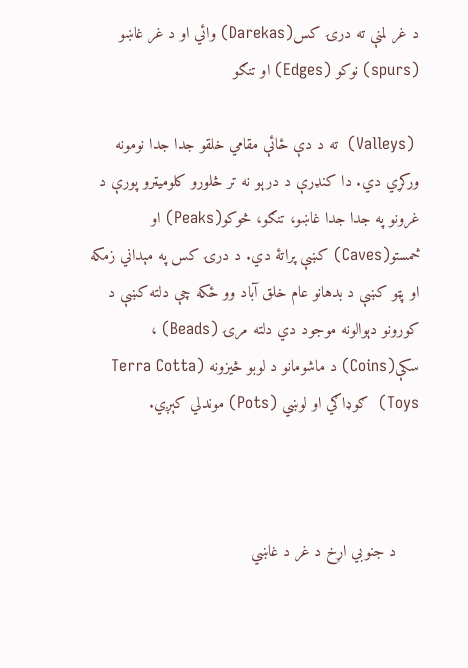د غر لمنې ته درۍ کس(Darekas) وائي او د غر غاښو (spurs) نوکو (Edges) او تنګو

 (Valleys)  ته د دې ځائې مقامي خلقو جدا جدا نومونه ورکړي دي. دا کنډرې د درېو نه تر څلورو کلوميټرو پورې د غرونو په جدا جدا غاښو، تنګو، څوکو(Peaks) او څمستو(Caves) کښې پراتۀ دي. د درۍ کس په مېداني زمکه او پټو کښې د بدهانو عام خلق آباد وو ځکه چې دلته کښې د کورونو دېوالونه موجود دي دلته مرۍ (Beads) ، سکې(Coins) د ماشومانو د لوبو څيزونه (Terra Cotta Toys)  ګوډاګي او لوښي (Pots) موندلي کېږي.



     د جنوبي اړخ د غر د غاښي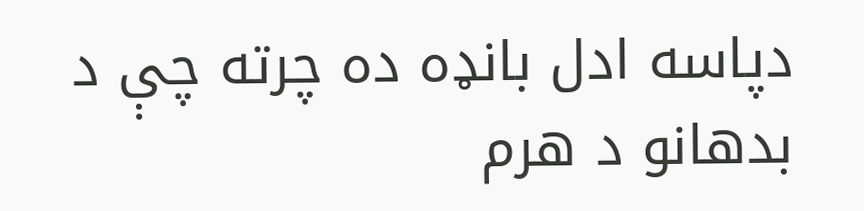دپاسه ادل بانډه ده چرته چې د بدهانو د هرم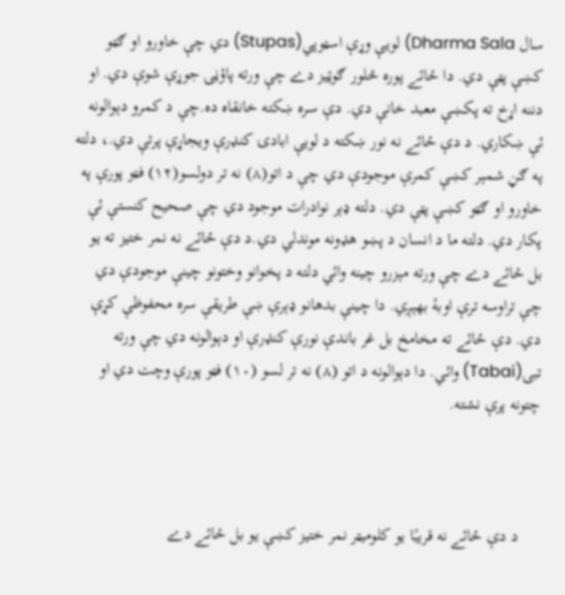سال Dharma Sala) لويې وړې اسټوپي(Stupas) دي چې خاورو او ګټو کښې پټې دي. دا ځائے پوره څلور ګوټيز دے چې ورته پاؤڼۍ جوړې شوې دي. او دننه اړخ ته پکښې معبد خانې دي. دې سره ښکته خانقاه ده.چې د کمرو دېوالونه ئې ښکاري. د دې ځائے نه نور ښکته د لويې ابادۍ کنډرې ويجاړې پرتې دي.، دلته په ګڼ شمېر کښې کمرې موجودې دي چې د اتو(٨) نه تر دولسو(١٢) فټو پورې په خاورو او ګټو کښې پټې دي. دلته ډېر نوادرات موجود دي چې صحيح کنستې ئې پکار دي. دلته ما د انسان د پښو هډونه موندلي دي.د دې ځائے نه نمر ختيز ته يو بل ځائے دے چې ورته مېزرو چينه وائي دلته د پخوانو وختونو چينې موجودې دي چې تراوسه ترې اوبۀ بهېږي. دا چينې بدهانو ډېرې ښې طريقې سره محفوظې کړې دي. دې ځائے ته مخامخ بل غر باندې نورې کنډرې او دېوالونه دي چې ورته تبۍ(Tabai) وائي. دا دېوالونه د اتو (٨) نه تر لسو (١٠) فټو پورې وچت دي او چتونه پرې نشته.



     د دې ځائے نه قريبًا يو کلوميټر نمر ختيز کښې يو بل ځائے دے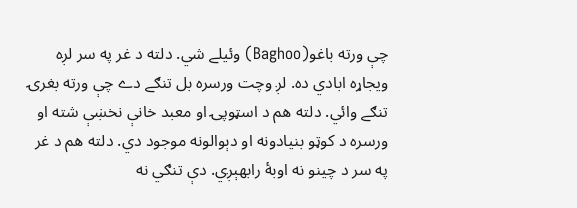چې ورته باغو(Baghoo) وئيلے شي. دلته د غر په سر لږه ويجاړه ابادي ده. لږ وچت ورسره بل تنګے دے چې ورته بغرۍ تنګے وائي. دلته هم د اسټوپۍ او معبد خانې نخښې شته او ورسره د کوټو بنيادونه او دېوالونه موجود دي. دلته هم د غر په سر د چينو نه اوبۀ رابهېږي. دې تنګي نه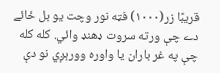قريبًا زر(١٠٠٠) فټه نور وچت يو بل ځائے دے چې ورته سروت ډهنډ وائي. کله کله چې په غر باران يا واوره وورېږي نو دې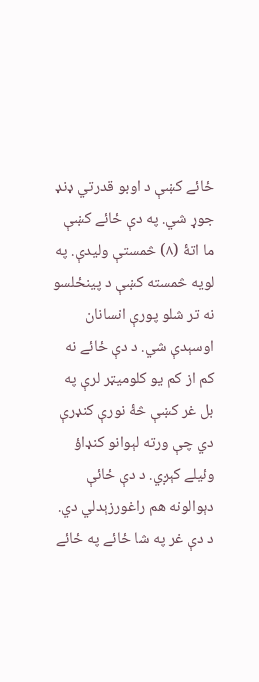ځائے کښې د اوبو قدرتي ډنډ جوړ شي. په دې ځائے کښې ما اتۀ (٨) څمستې وليدې. په لويه څمسته کښې د پينځلسو نه تر شلو پورې انسانان اوسېدې شي. د دې ځائے نه کم از کم يو کلوميټر لرې په بل غر کښې څۀ نورې کنډرې دي چې ورته لېوانو کنډاؤ وئيلے کېږي. د دې ځائې دېوالونه هم راغورزېدلي دي. د دې غر په شا ځائے په ځائے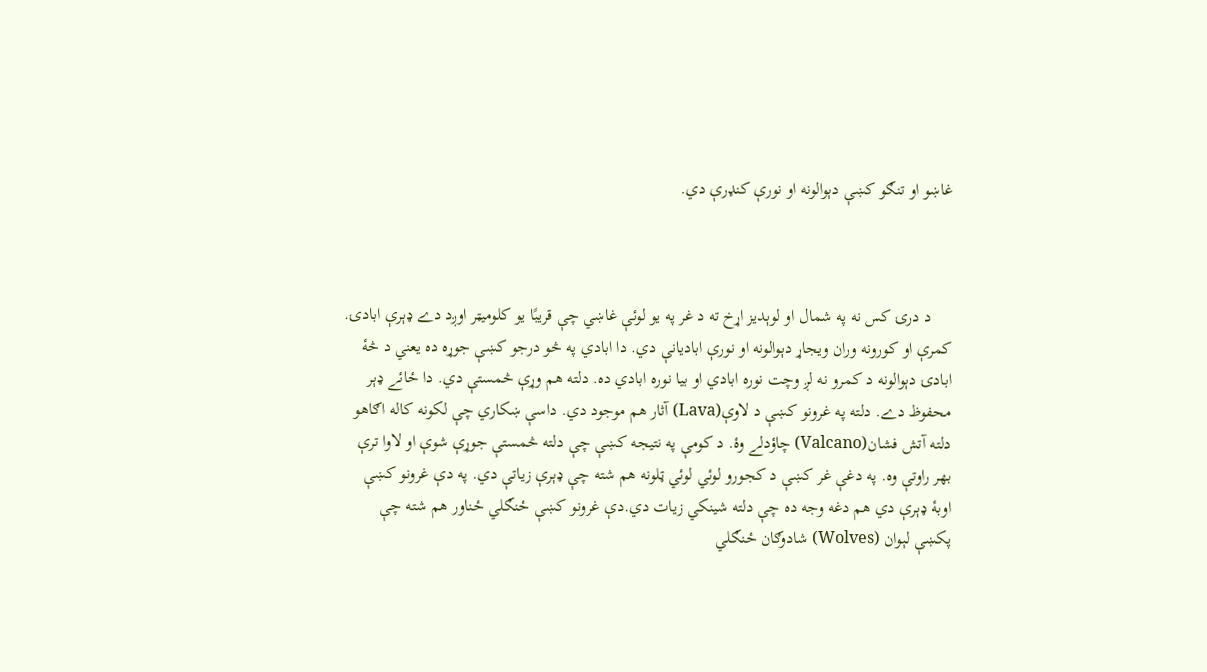غاښو او تنګو کښې دېوالونه او نورې کنډرې دي.



     د درۍ کس نه په شمال او لوېديز اړخ ته د غر په يو لوئې غاښي چې قريبًا يو کلوميټر اوږد دے ډېرې ابادۍ. کمرې او کورونه وران ويجاړ دېوالونه او نورې اباديانې دي. دا ابادي په څو درجو کښې جوړه ده يعني د څۀ ابادۍ دېوالونه د کمرو نه لږ وچت نوره ابادي او بيا نوره ابادي ده. دلته هم وړې څمستې دي. دا ځائے ډېر محفوظ دے. دلته په غرونو کښې د لاوې(Lava) آثار هم موجود دي. داسې ښکاري چې لکونه کاله اګاهو دلته آتش فشان(Valcano) چاؤدلے وۀ. د کومې په نتيجه کښې چې دلته څمستې جوړې شوې او لاوا ترې بهر راوتې وه. په دغې غر کښې د کجورو لوئي لوئي ټلونه هم شته چې ډېرې زياتې دي. په دې غرونو کښې اوبۀ ډېرې دي هم دغه وجه ده چې دلته شينکي زيات دي.دې غرونو کښې ځنګلي ځناور هم شته چې پکښې لېوان (Wolves) شادوګان ځنګلي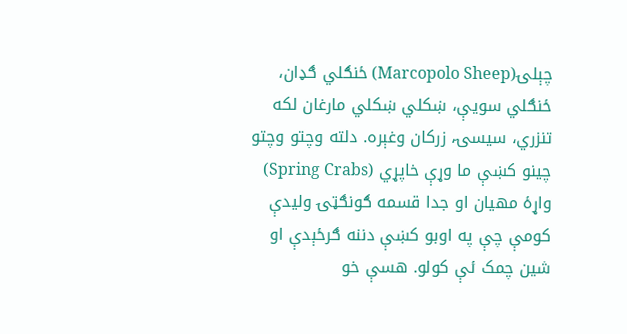چېلۍ(Marcopolo Sheep) ځنګلي ګډان، ځنګلي سويې، ښکلي ښکلي مارغان لکه تنزري، سيسۍ، زرکان وغېره. دلته وچتو وچتو چينو کښې ما وړې خاپړي (Spring Crabs) واړۀ مهيان او جدا قسمه ګونګټۍ وليدې کومې چې په اوبو کښې دننه ګرځېدې او شين چمک ئې کولو. هسې خو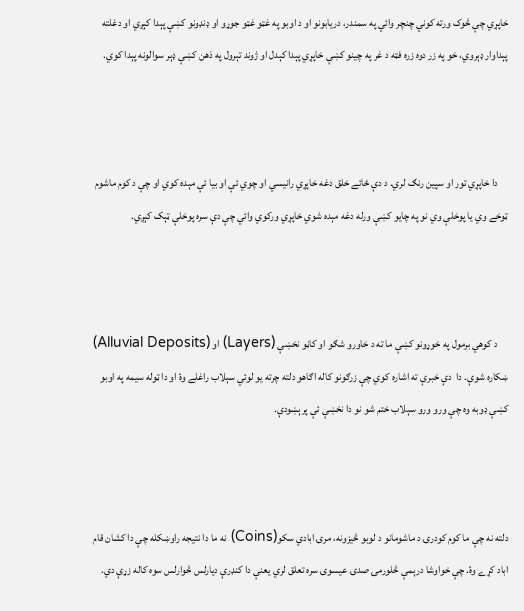خاپړي چې څوک ورته کوني چنچر وائي په سمندر، دريابونو او د اوبو په غټو غټو جوړو او ډنډونو کښې پېدا کېږي او دغلته پېداوار ډېروي، خو په زر دوه زره فټه د غر په چينو کښې خاپړي پېدا کېدل او ژوند تېرول په ذهن کښې ډېر سوالونه پېدا کوي.



     دا خاپړي تور او سپين رنګ لري. د دې ځائے خلق دغه خاپړي رانيسي او چوي ئې او بيا ئې مېده کوي او چې د کوم ماشوم ټوخے وي يا پوخلې وي نو په چايو کښې ورله دغه مېده شوي خاپړي ورکوي وائي چې دې سره پوخلې ټېک کېږي.



     د کوهي برمول په خوړونو کښې ما ته د خاورو شګو او کاڼو نخښې (Layers) او (Alluvial Deposits) ښکاره شوې. دا  دې خبرې ته اشاره کوي چې زرګونو کاله اګاهو دلته چرته يو لوئي سېلاب راغلے وۀ او دا ټوله سيمه په اوبو کښې ډوبه وه چې ورو ورو سېلاب ختم شو نو دا نخښې ئې پرېښودې.



دلته نه چې ما کوم کودرۍ د ماشومانو د لوبو څيزونه، مرۍ ابادي سکو(Coins) نه ما دا نتيجه راوښکله چې دا کشان قام اباد کړے وۀ. چې خواوشا درېمې څلورمۍ صدۍ عيسوۍ سره تعلق لري يعنې دا کنډرې ديارلس څوارلس سوه کاله زړې دي.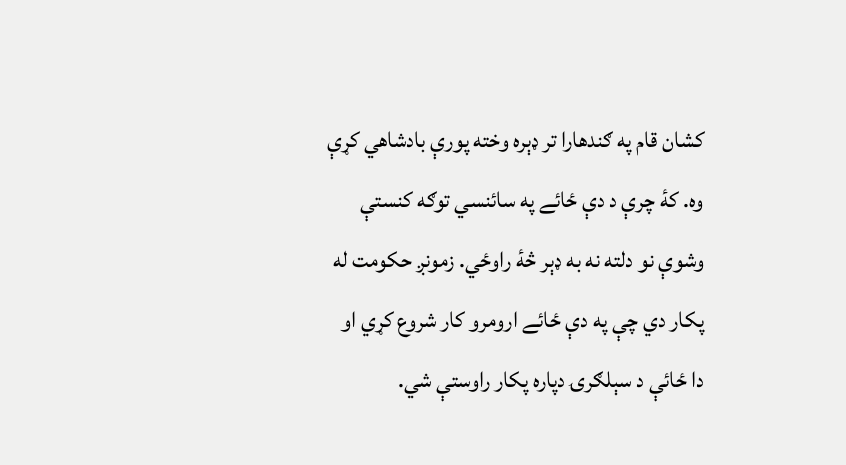کشان قام په ګندهارا تر ډېره وخته پورې بادشاهي کړې وه. کۀ چرې د دې ځائے په سائنسي توګه کنستې وشوې نو دلته نه به ډېر څۀ راوځي. زمونږ حکومت له پکار دي چې په دې ځائے ارومرو کار شروع کړي او دا ځائې د سېلګرۍ دپاره پکار راوستې شي.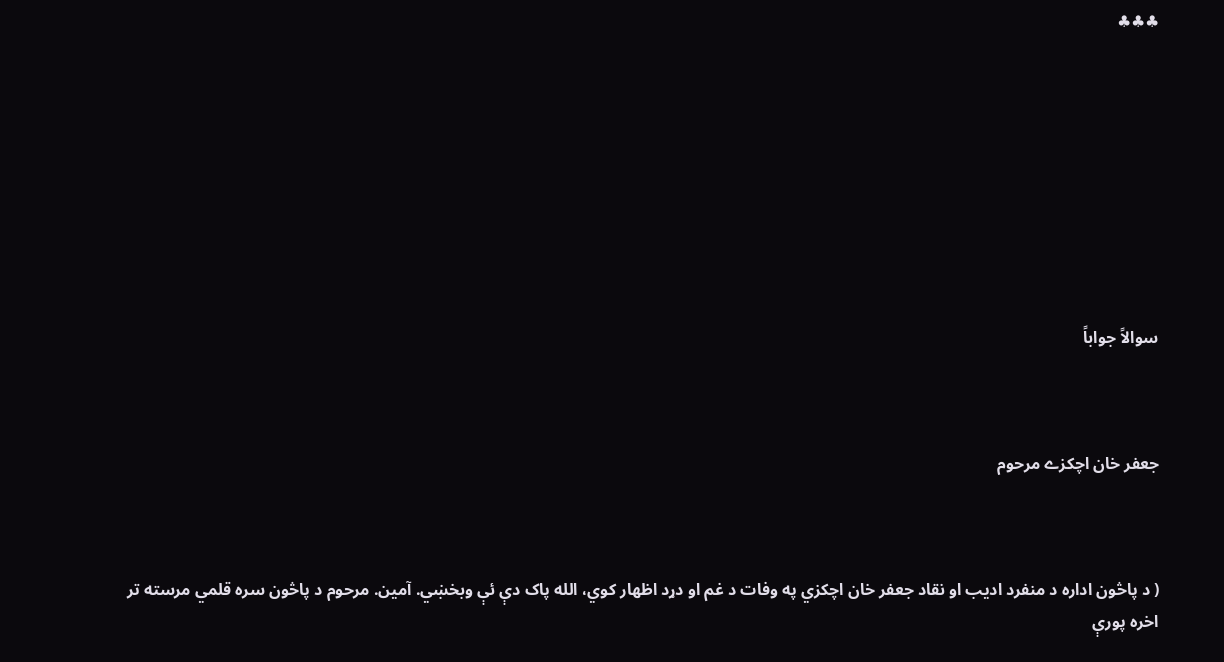♣♣♣









سوالاً جواباً



جعفر خان اچکزے مرحوم



( د پاڅون اداره د منفرد اديب او نقاد جعفر خان اچکزي په وفات د غم او دړد اظهار کوي، الله پاک دې ئې وبخښي. آمين. مرحوم د پاڅون سره قلمي مرسته تر اخره پورې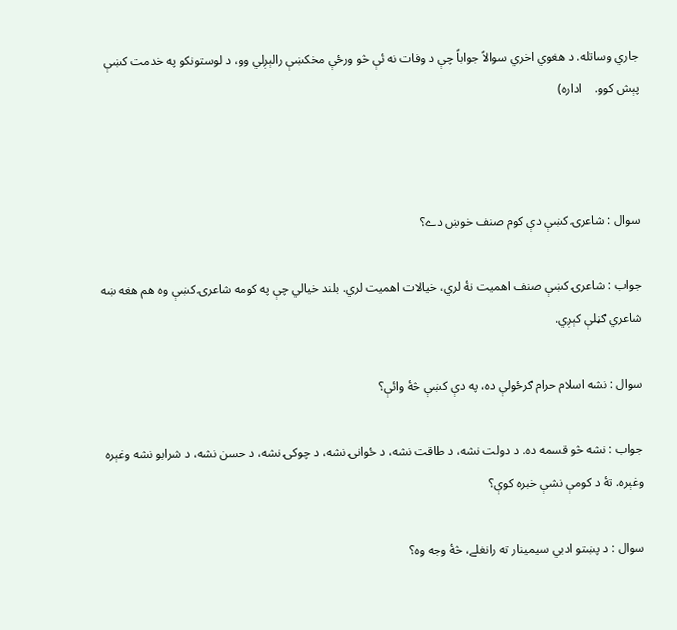جاري وساتله. د هغوي اخري سوالاً جواباً چې د وفات نه ئې څو ورځې مخکښې رالېږلي وو، د لوستونکو په خدمت کښې پېش کوو.    اداره)



سوال : شاعرۍ کښې دې کوم صنف خوښ دے؟

جواب : شاعرۍ کښې صنف اهميت نۀ لري، خيالات اهميت لري. بلند خيالي چې په کومه شاعرۍ کښې وه هم هغه ښه شاعري ګڼلې کېږي.

سوال : نشه اسلام حرام ګرځولې ده، په دې کښې څۀ وائې؟

جواب : نشه څو قسمه ده. د دولت نشه، د طاقت نشه، د ځوانۍ نشه، د چوکۍ نشه، د حسن نشه، د شرابو نشه وغېره وغېره. تۀ د کومې نشې خبره کوې؟

سوال : د پښتو ادبي سيمينار ته رانغلے، څۀ وجه وه؟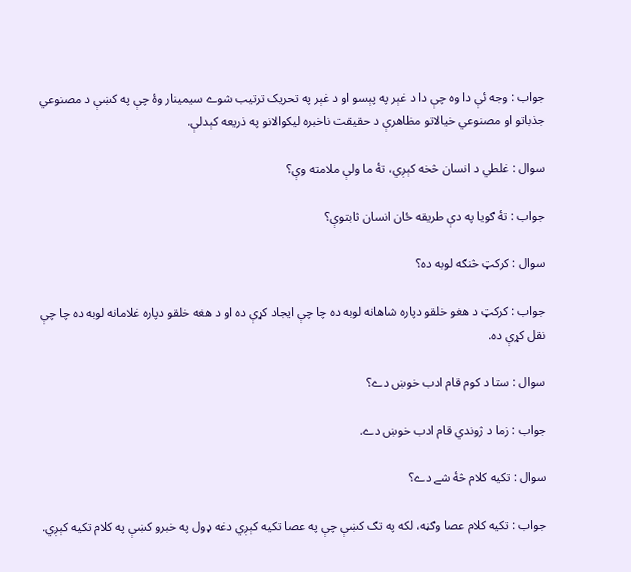جواب : وجه ئې دا وه چې دا د غېر په پېسو او د غېر په تحريک ترتيب شوے سيمينار وۀ چې په کښې د مصنوعي جذباتو او مصنوعي خيالاتو مظاهرې د حقيقت ناخبره ليکوالانو په ذريعه کېدلې.

سوال : غلطي د انسان څخه کېږي، تۀ ما ولې ملامته وې؟

جواب : تۀ ګويا په دې طريقه ځان انسان ثابتوې؟

سوال : کرکټ څنګه لوبه ده؟

جواب : کرکټ د هغو خلقو دپاره شاهانه لوبه ده چا چې ايجاد کړې ده او د هغه خلقو دپاره غلامانه لوبه ده چا چې نقل کړې ده.

سوال : ستا د کوم قام ادب خوښ دے؟

جواب : زما د ژوندي قام ادب خوښ دے.

سوال : تکيه کلام څۀ شے دے؟

جواب : تکيه کلام عصا وګڼه، لکه په تګ کښې چې په عصا تکيه کېږي دغه ډول په خبرو کښې په کلام تکيه کېږي.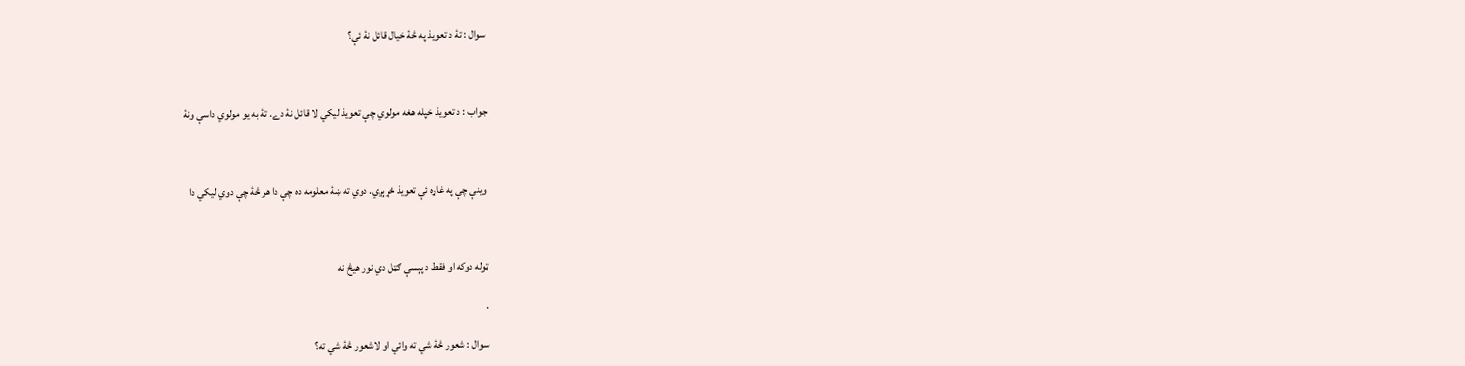سوال : تۀ د تعويذ په څۀ خيال قائل نۀ ئې؟



جواب : د تعويذ خپله هغه مولوي چې تعويذ ليکي لا قائل نۀ دے. تۀ به يو مولوي داسې ونۀ



وينې چې په غاړه ئې تعويذ ځړېږي. دوي ته ښۀ معلومه ده چې دا هر څۀ چې دوي ليکي دا



ټوله دوکه او فقط د پېسې ګټل دي نور هيڅ نه

.

سوال : شعور څۀ شي ته وائي او لاشعور څۀ شي ته؟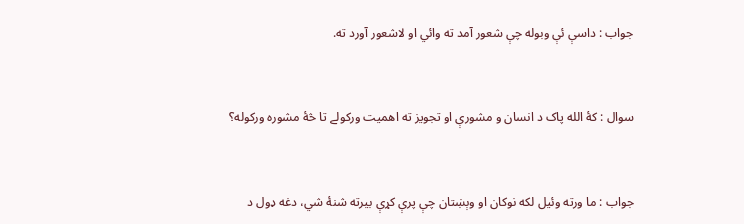جواب : داسې ئې وبوله چې شعور آمد ته وائي او لاشعور آورد ته.



سوال : کۀ الله پاک د انسان و مشورې او تجويز ته اهميت ورکولے تا څۀ مشوره ورکوله؟



جواب : ما ورته وئيل لکه نوکان او وېښتان چې پرې کړې بيرته شنۀ شي، دغه ډول د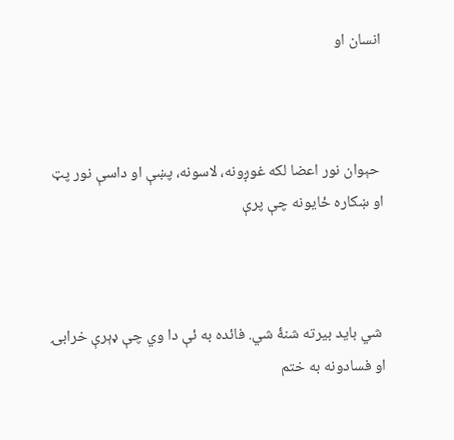انسان او



 حېوان نور اعضا لکه غوږونه، لاسونه، پښې او داسې نور پټ او ښکاره ځايونه چې پرې



 شي بايد بيرته شنۀ شي. فائده به ئې دا وي چې ډېرې خرابۍ او فسادونه به ختم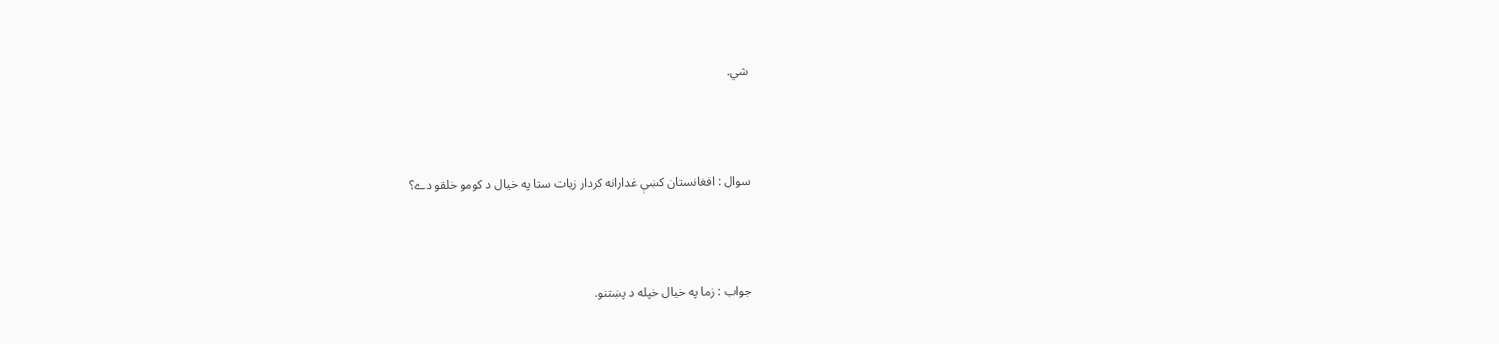شي.



سوال : افغانستان کښې غدارانه کردار زيات ستا په خيال د کومو خلقو دے؟



جواب : زما په خيال خپله د پښتنو.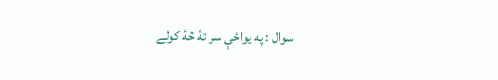سوال : په يواځې سر تۀ څۀ کولے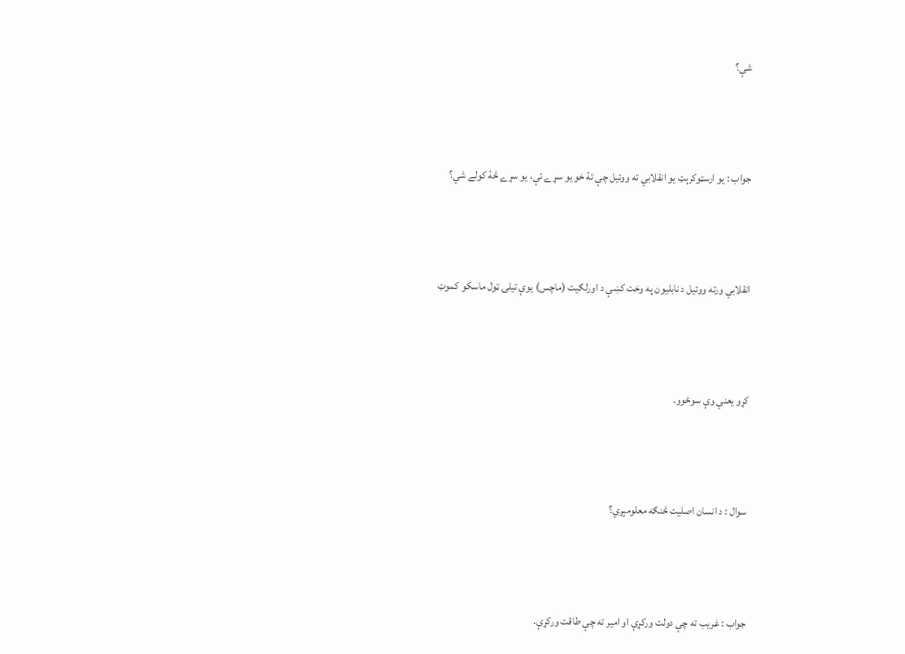شې؟



جواب : يو ارسټوکرېټ يو انقلابي ته ووئيل چې تۀ خو يو سړے ئې، يو سړے څۀ کولے شي؟



انقلابي ورته ووئيل د نابليون په وخت کښې د اورلګيت (ماچس) يوې تيلۍ ټول ماسکو کموټ



کړو يعني وې سوځوو.



سوال : د انسان اصليت څنګه معلومېږي؟



جواب : غريب ته چې دولت ورکړې او امير ته چې طاقت ورکړې.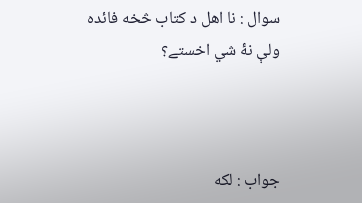سوال : نا اهل د کتاب څخه فائده ولې نۀ شي اخستے؟



جواب : لکه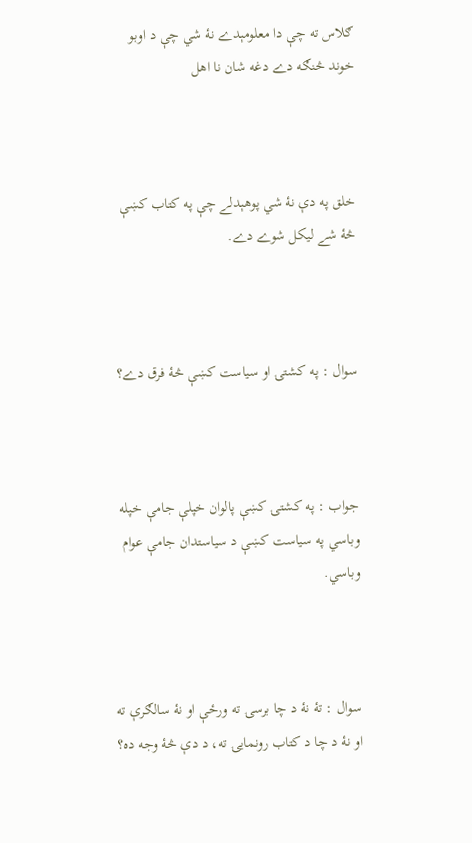ګلاس ته چې دا معلومېدے نۀ شي چې د اوبو خوند څنګه دے دغه شان نا اهل



خلق په دې نۀ شي پوهېدلے چې په کتاب کښې څۀ شے ليکل شوے دے.



سوال : په کشتۍ او سياست کښې څۀ فرق دے؟



جواب : په کشتۍ کښې پالوان خپلې جامې خپله وباسي په سياست کښې د سياستدان جامې عوام وباسي.



سوال : تۀ نۀ د چا برسۍ ته ورځې او نۀ سالګرې ته او نۀ د چا د کتاب رونمايۍ ته، د دې څۀ وجه ده؟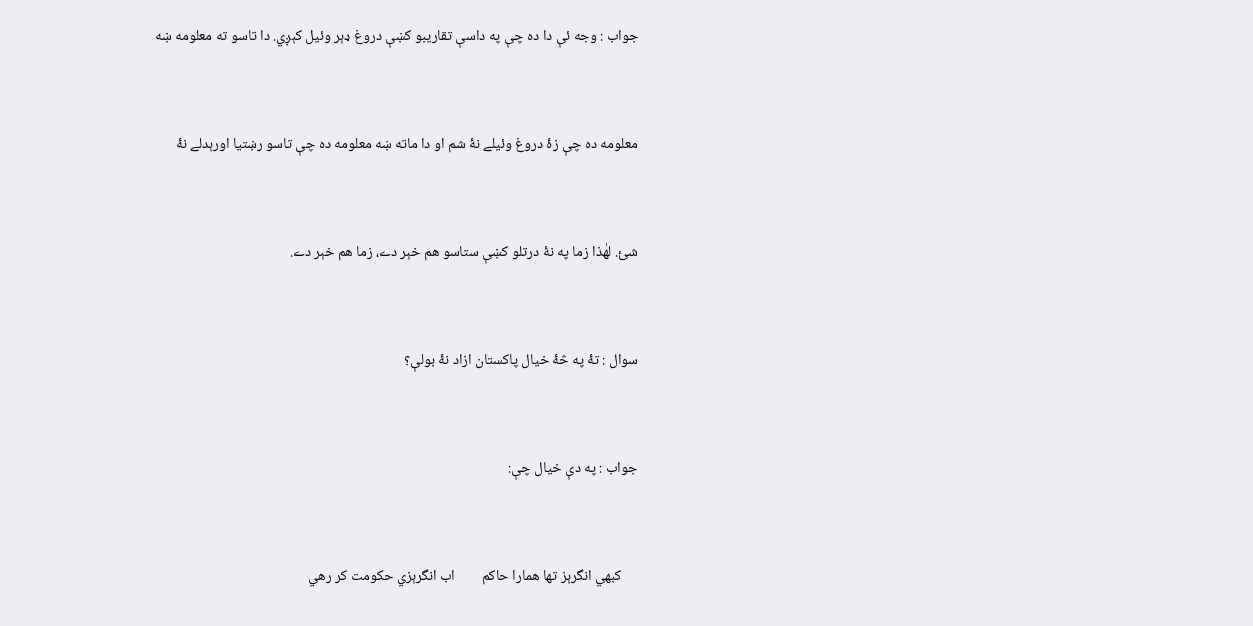جواب : وجه ئې دا ده چې په داسې تقاريبو کښې دروغ ډېر وئيل کېږي. دا تاسو ته معلومه ښه



معلومه ده چې زۀ دروغ وئيلے نۀ شم او دا ماته ښه معلومه ده چې تاسو رښتيا اورېدلے نۀ



شئ. لهٰذا زما په نۀ درتلو کښې ستاسو هم خېر دے، زما هم خېر دے.



سوال : تۀ په څۀ خيال پاکستان ازاد نۀ بولې؟



جواب : په دې خيال چې:



     کبهي انگرېز تها همارا حاکم        اب انگرېزي حکومت کر رهي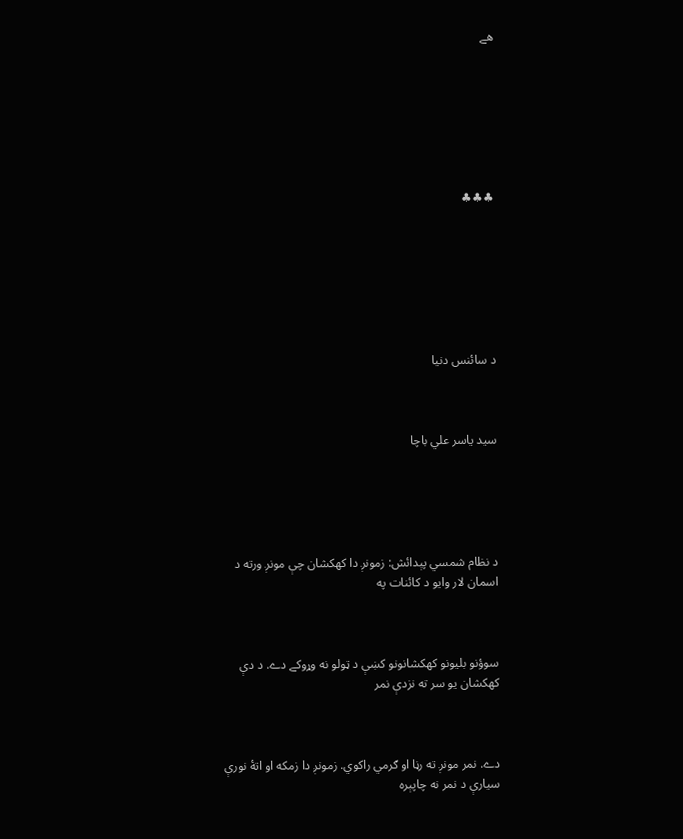هے







♣♣♣







د سائنس دنيا



سيد ياسر علي باچا





د نظام شمسي پېدائش: زمونږ دا کهکشان چې مونږ ورته د اسمان لار وايو د کائنات په



سوؤنو بليونو کهکشانونو کښې د ټولو نه وړوکے دے. د دې کهکشان يو سر ته نزدې نمر



دے. نمر مونږ ته رڼا او ګرمي راکوي. زمونږ دا زمکه او اتۀ نورې سيارې د نمر نه چاپېره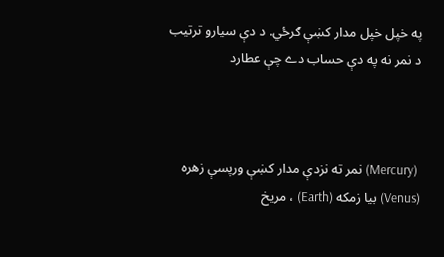په خپل خپل مدار کښې ګرځي. د دې سيارو ترتيب د نمر نه په دې حساب دے چې عطارد



 (Mercury) نمر ته نزدې مدار کښې ورپسې زهره (Venus) بيا زمکه (Earth) ، مريخ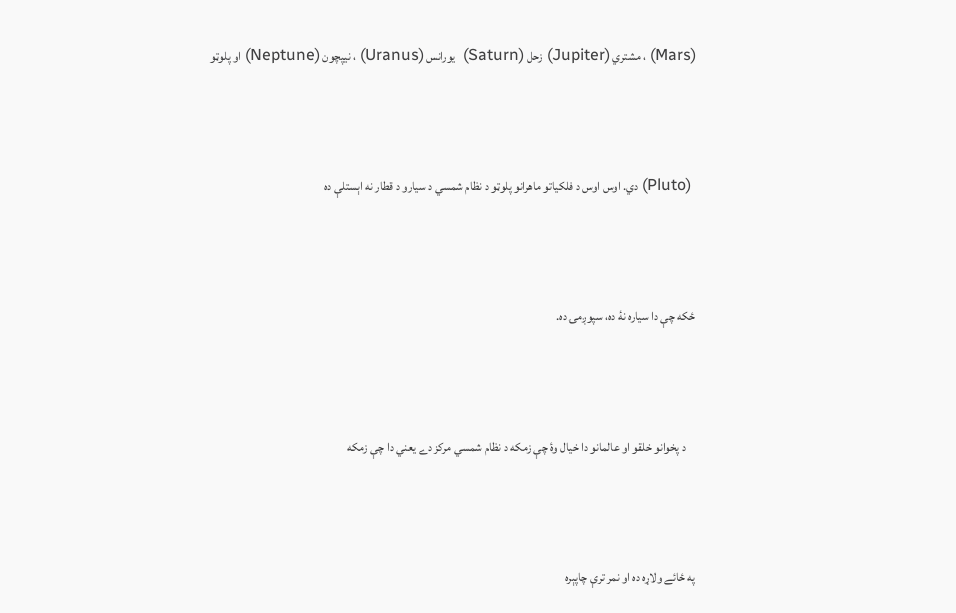(Mars) ، مشتري (Jupiter) زحل (Saturn)  يورانس (Uranus) ، نيپچون (Neptune) او پلوټو



 (Pluto) دي. اوس اوس د فلکياتو ماهرانو پلوټو د نظام شمسي د سيارو د قطار نه اېستلې ده



ځکه چې دا سياره نۀ ده، سپوږمۍ ده.



    د پخوانو خلقو او عالمانو دا خيال وۀ چې زمکه د نظام شمسي مرکز دے يعني دا چې زمکه



په ځائے ولاړه ده او نمر ترې چاپېره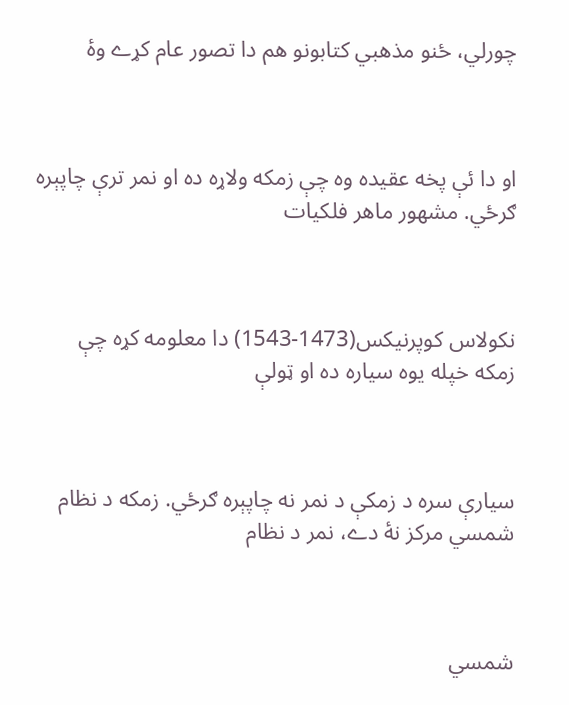چورلي، ځنو مذهبي کتابونو هم دا تصور عام کړے وۀ



او دا ئې پخه عقيده وه چې زمکه ولاړه ده او نمر ترې چاپېره ګرځي. مشهور ماهر فلکيات



نکولاس کوپرنيکس(1473-1543) دا معلومه کړه چې زمکه خپله يوه سياره ده او ټولې



سيارې سره د زمکې د نمر نه چاپېره ګرځي. زمکه د نظام شمسي مرکز نۀ دے، نمر د نظام



شمسي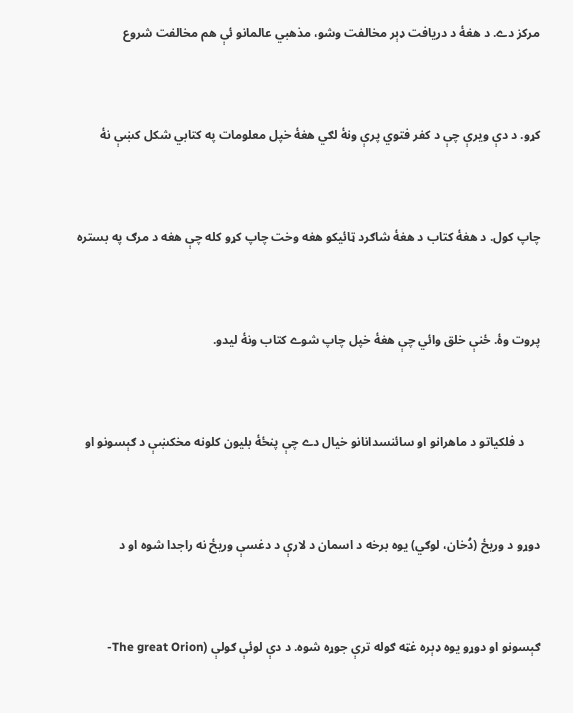مرکز دے. د هغۀ د دريافت ډېر مخالفت وشو، مذهبي عالمانو ئې هم مخالفت شروع



کړو. د دې ويرې چې د کفر فتوي پرې ونۀ لګي هغۀ خپل معلومات په کتابي شکل کښې نۀ



چاپ کول. د هغۀ کتاب د هغۀ شاګرد ټائيکو هغه وخت چاپ کړو کله چې هغه د مرګ په بستره



پروت وۀ. ځنې خلق وائي چې هغۀ خپل چاپ شوے کتاب ونۀ ليدو.



     د فلکياتو د ماهرانو او سائنسدانانو خيال دے چې پنځۀ بليون کلونه مخکښې د ګېسونو او



دوړو د وريځ (دُخان، لوګي) يوه برخه د اسمان د لارې د دغسې وريځ نه راجدا شوه او د



ګېسونو او دوړو يوه ډېره غټه ګوله ترې جوړه شوه. د دې لوئې ګولې (The great Orion-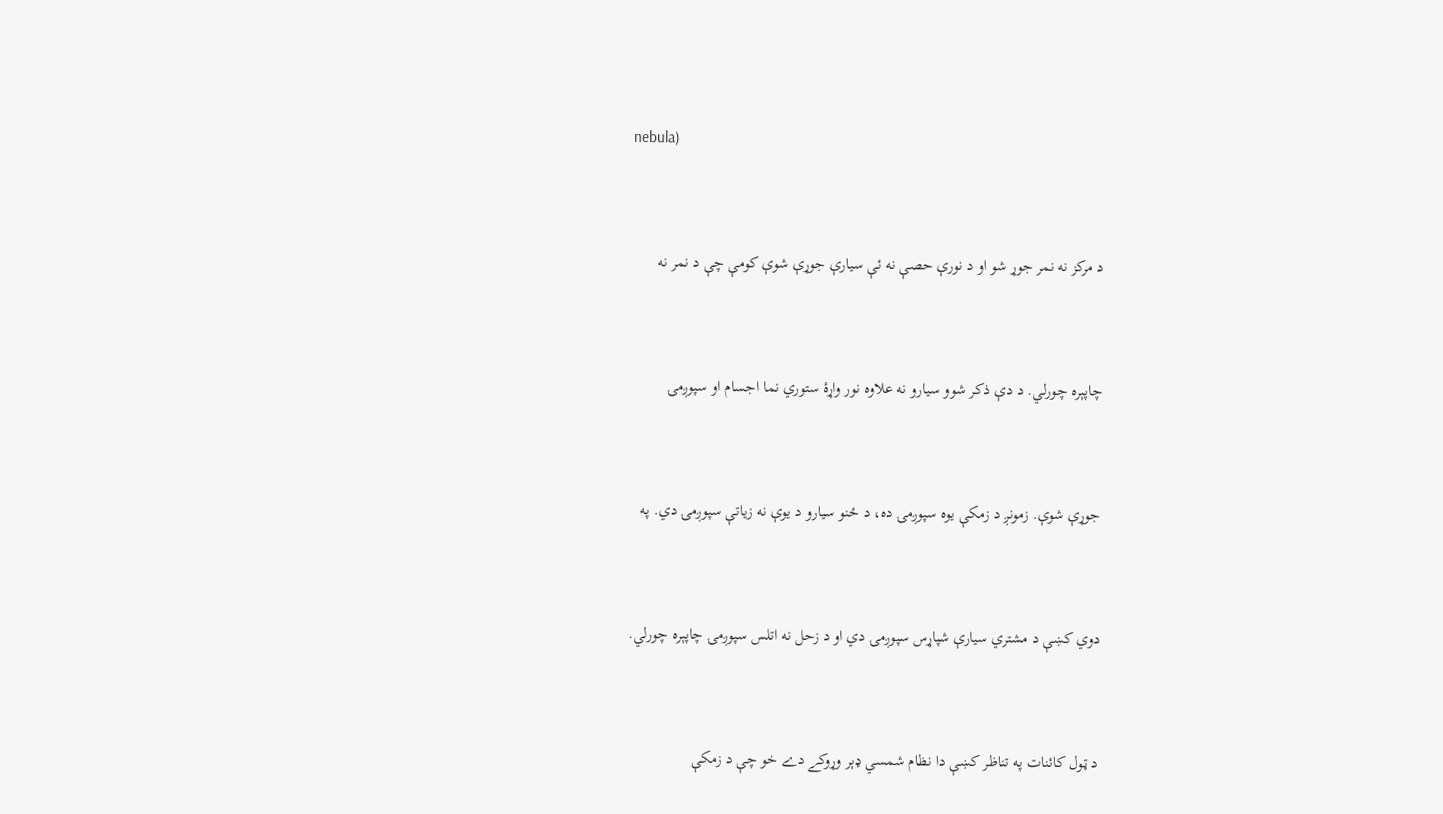nebula)



د مرکز نه نمر جوړ شو او د نورې حصې نه ئې سيارې جوړې شوې کومې چې د نمر نه



چاپېره چورلي. د دې ذکر شوو سيارو نه علاوه نور واړۀ ستوري نما اجسام او سپوږمۍ



جوړې شوې. زمونږ د زمکې يوه سپوږمۍ ده، د ځنو سيارو د يوې نه زياتې سپوږمۍ دي. په



دوي کښې د مشتري سيارې شپاړس سپوږمۍ دي او د زحل نه اتلس سپوږمۍ چاپېره چورلي.



د ټول کائنات په تناظر کښې دا نظام شمسي ډېر وړوکے دے خو چې د زمکې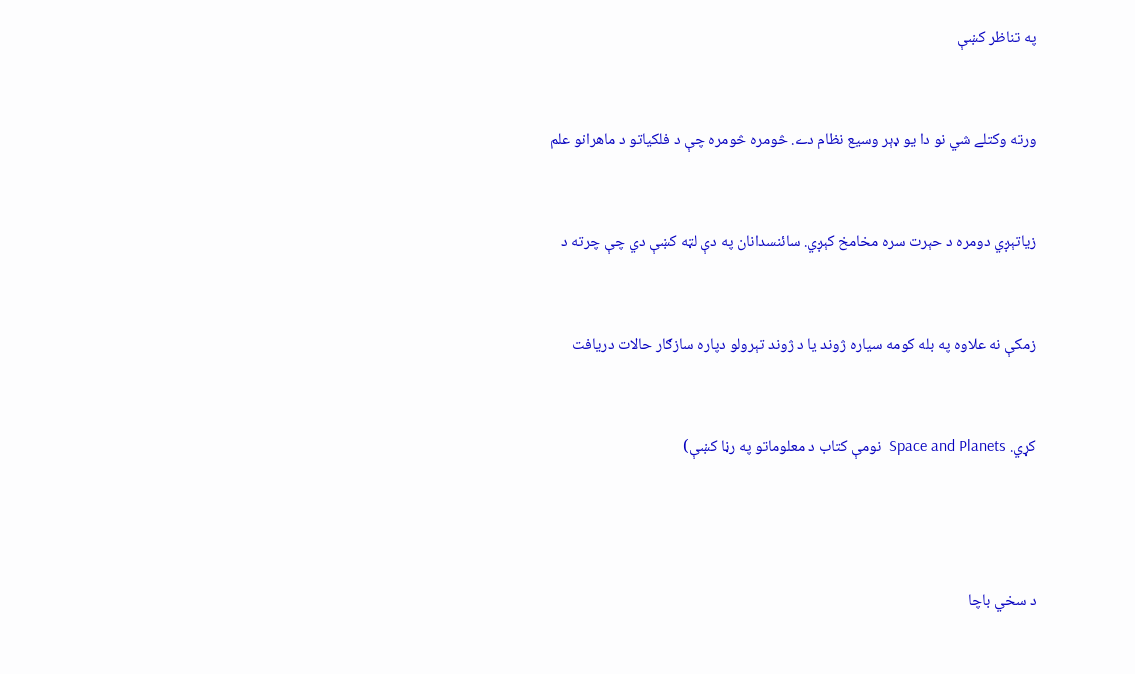په تناظر کښې



ورته وکتلے شي نو دا يو ډېر وسيع نظام دے. څومره څومره چې د فلکياتو د ماهرانو علم



زياتېږي دومره د حېرت سره مخامخ کېږي. سائنسدانان په دې لټه کښې دي چې چرته د



زمکې نه علاوه په بله کومه سياره ژوند يا د ژوند تېرولو دپاره سازګار حالات دريافت



کړي. Space and Planets  نومې کتاب د معلوماتو په رڼا کښې)





د سخي باچا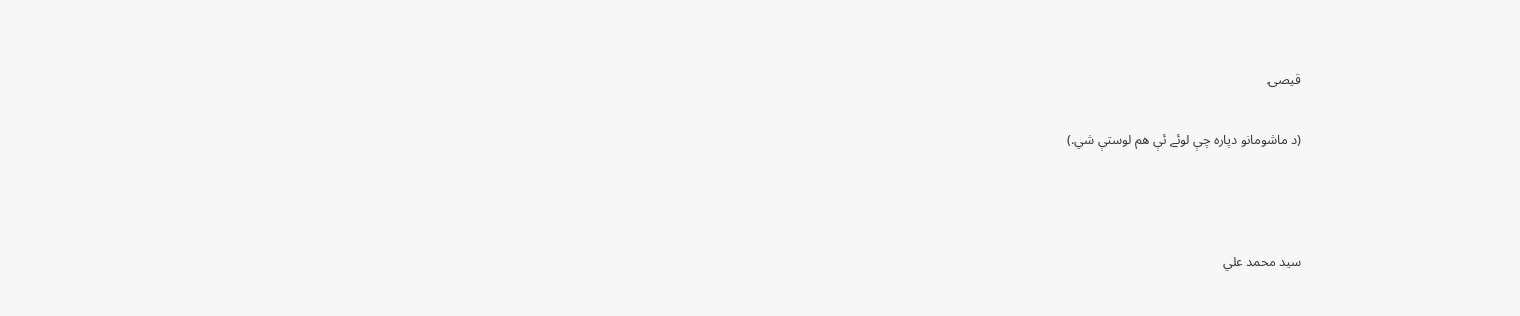قيصۍ

(د ماشومانو دپاره چې لوئے ئې هم لوستې شي.)



سيد محمد علي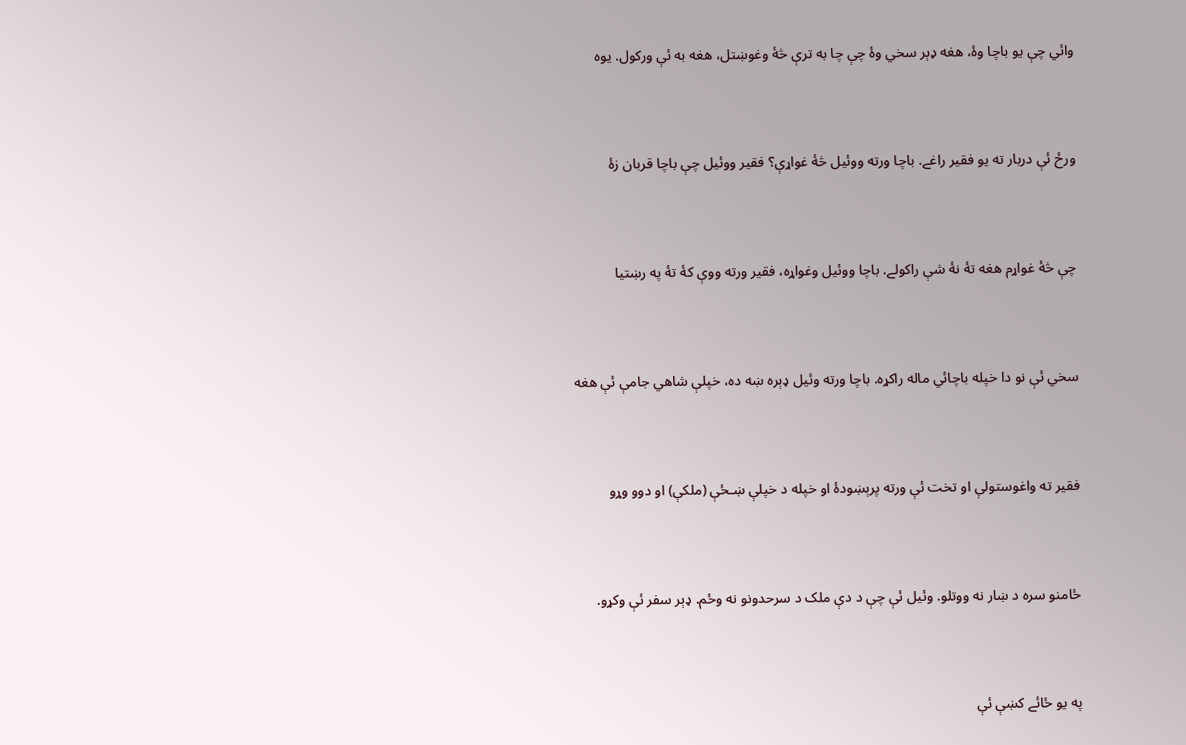وائي چې يو باچا وۀ، هغه ډېر سخي وۀ چې چا به ترې څۀ وغوښتل، هغه به ئې ورکول. يوه



ورځ ئې دربار ته يو فقير راغے. باچا ورته ووئيل څۀ غواړې؟ فقير ووئيل چې باچا قربان زۀ



چې څۀ غواړم هغه تۀ نۀ شې راکولے. باچا ووئيل وغواړه، فقير ورته ووې کۀ تۀ په رښتيا



سخي ئې نو دا خپله باچائي ماله راکړه. باچا ورته وئيل ډېره ښه ده، خپلې شاهي جامې ئې هغه



فقير ته واغوستولې او تخت ئې ورته پرېښودۀ او خپله د خپلې ښـځې (ملکې) او دوو وړو



ځامنو سره د ښار نه ووتلو. وئيل ئې چې د دې ملک د سرحدونو نه وځم. ډېر سفر ئې وکړو.



په يو ځائے کښې ئې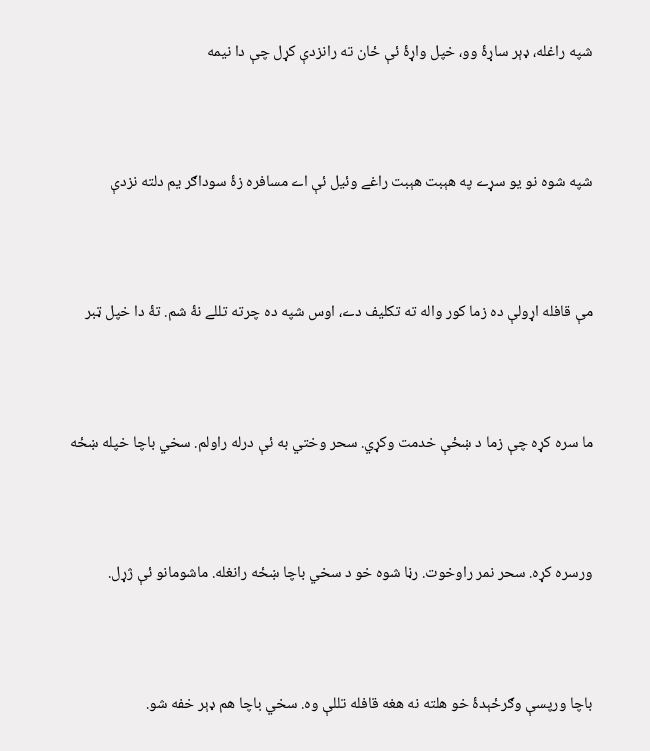شپه راغله، ډېر ساړۀ وو، خپل واړۀ ئې ځان ته رانزدې کړل چې دا نيمه



شپه شوه نو يو سړے په هېبت هېبت راغے وئيل ئې اے مسافره زۀ سوداګر يم دلته نزدې



مې قافله اړولې ده زما کور واله ته تکليف دے، اوس شپه ده چرته تللے نۀ شم. تۀ دا خپل ټبر



ما سره کړه چې زما د ښځې خدمت وکړي. سحر وختي به ئې درله راولم. سخي باچا خپله ښځه



ورسره کړه. سحر نمر راوخوت. رڼا شوه خو د سخي باچا ښځه رانغله. ماشومانو ئې ژړل.



باچا ورپسې وګرځېدۀ خو هلته نه هغه قافله تللې وه. سخي باچا هم ډېر خفه شو.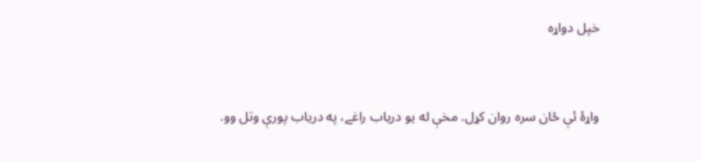خپل دواړه



واړۀ ئې ځان سره روان کړل. مخې له يو درياب راغے، په درياب پورې وتل وو.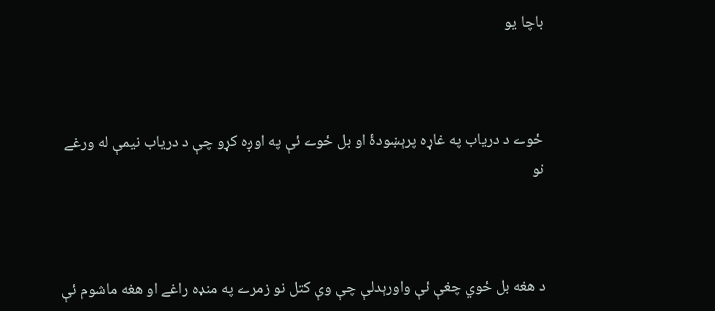باچا يو



ځوے د درياب په غاړه پرېښودۀ او بل ځوے ئې په اوږه کړو چې د درياب نيمې له ورغے نو



د هغه بل ځوي چغې ئې واورېدلې چې وې کتل نو زمرے په منډه راغے او هغه ماشوم ئې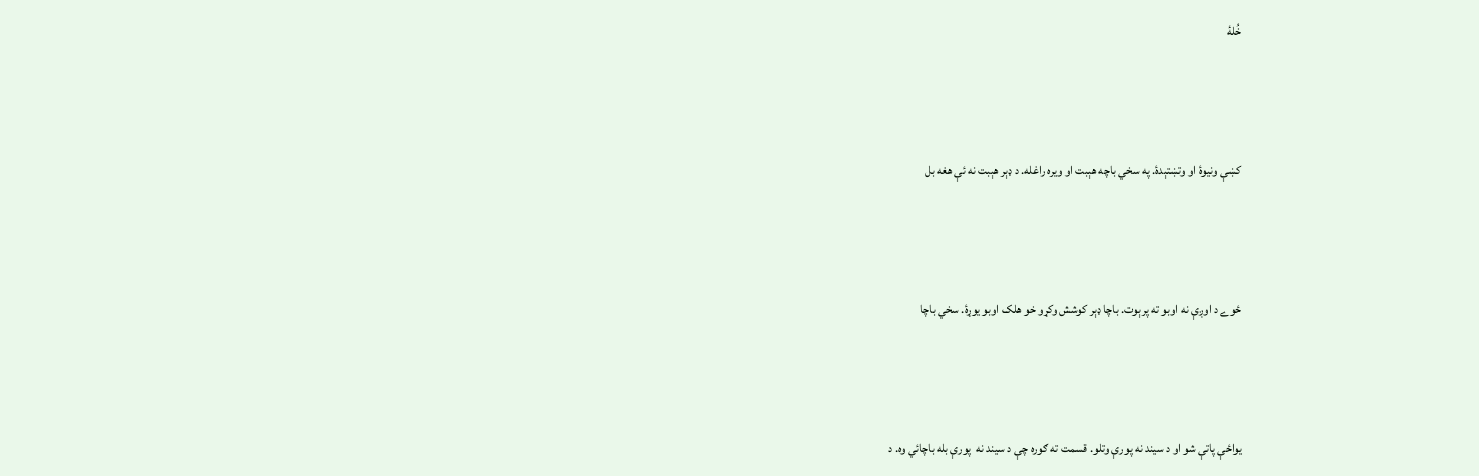خُلۀ



کښې ونيوۀ او وتښتېدۀ. په سخي باچه هېبت او ويره راغله. د ډېر هېبت نه ئې هغه بل



ځوے د اوږې نه اوبو ته پرېوت. باچا ډېر کوشش وکړو خو هلک اوبو يوړۀ. سخي باچا



يواځې پاتې شو او د سيند نه پورې وتلو. قسمت ته ګوره چې د سيند نه  پورې بله باچائي وه. د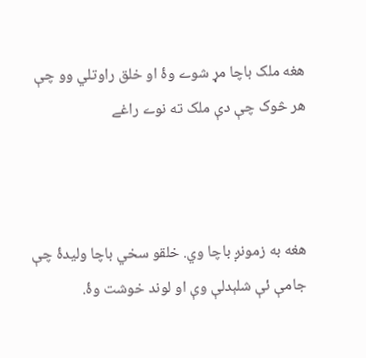هغه ملک باچا مړ شوے وۀ او خلق راوتلي وو چې هر څوک چې دې ملک ته نوے راغے



هغه به زمونږ باچا وي. خلقو سخي باچا وليدۀ چې جامې ئې شلېدلې وې او لوند خوشت وۀ.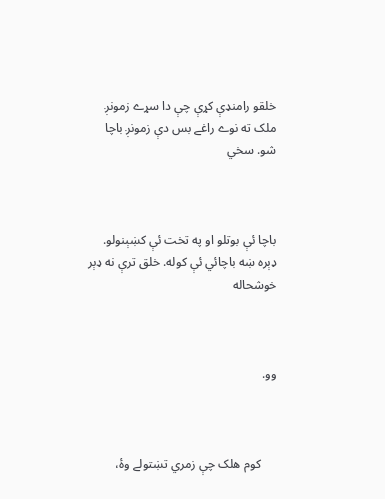خلقو رامنډې کړې چې دا سړے زمونږ ملک ته نوے راغے بس دې زمونږ باچا شو. سخي



باچا ئې بوتلو او په تخت ئې کښېنولو. ډېره ښه باچائي ئې کوله. خلق ترې نه ډېر خوشحاله



وو.



     کوم هلک چې زمري تښتولے وۀ،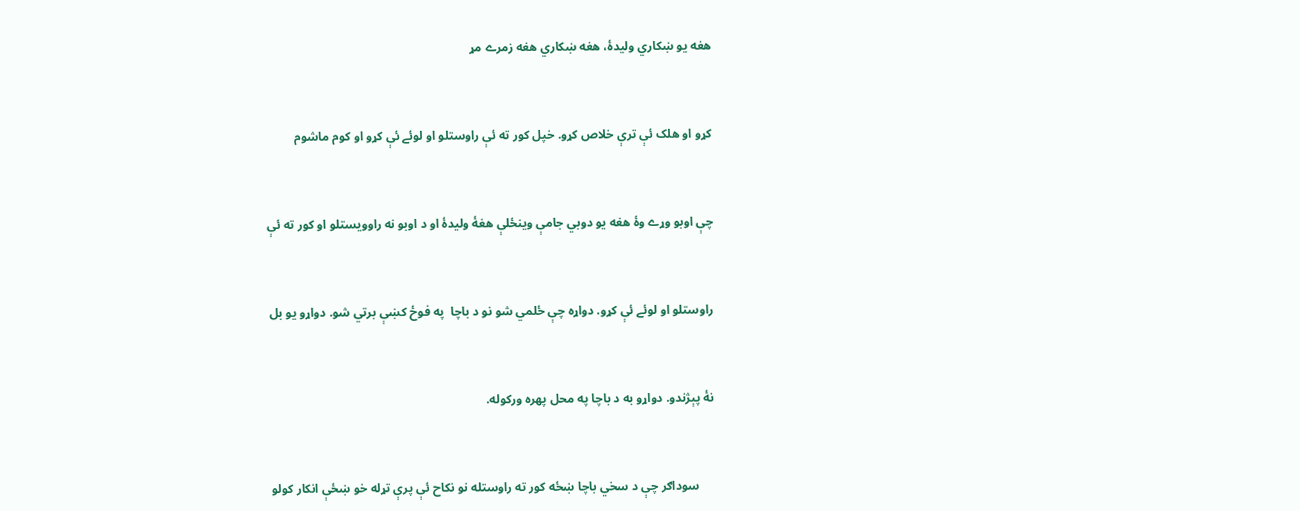هغه يو ښکاري وليدۀ، هغه ښکاري هغه زمرے مړ



کړو او هلک ئې ترې خلاص کړو. خپل کور ته ئې راوستلو او لوئے ئې کړو او کوم ماشوم



چې اوبو وړے وۀ هغه يو دوبي جامې وينځلې هغۀ وليدۀ او د اوبو نه راوويستلو او کور ته ئې



راوستلو او لوئے ئې کړو. دواړه چې ځلمي شو نو د باچا  په فوځ کښې برتي شو. دواړو يو بل



نۀ پېژندو. دواړو به د باچا په محل پهره ورکوله.



     سوداګر چې د سخي باچا ښځه کور ته راوستله نو نکاح ئې پرې تړله خو ښځې انکار کولو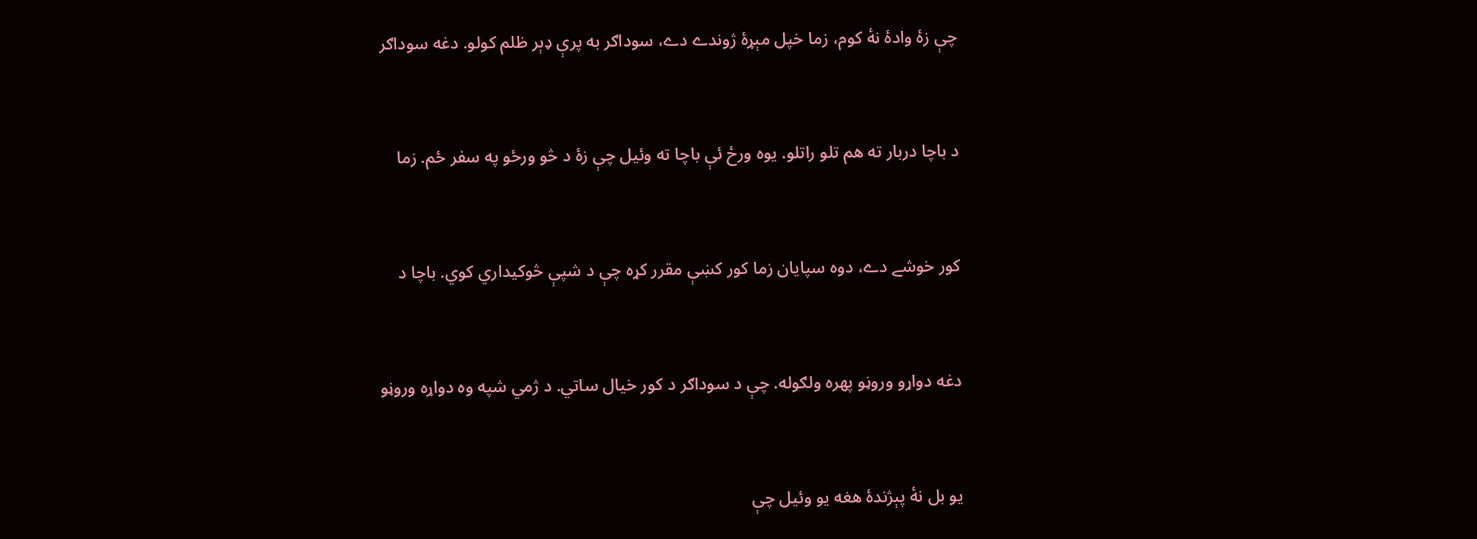چې زۀ وادۀ نۀ کوم، زما خپل مېړۀ ژوندے دے، سوداګر به پرې ډېر ظلم کولو. دغه سوداګر



د باچا دربار ته هم تلو راتلو. يوه ورځ ئې باچا ته وئيل چې زۀ د څو ورځو په سفر ځم. زما



کور خوشے دے، دوه سپايان زما کور کښې مقرر کړه چې د شپې څوکيداري کوي. باچا د



دغه دواړو وروڼو پهره ولګوله. چې د سوداګر د کور خيال ساتي. د ژمي شپه وه دواړه وروڼو



يو بل نۀ پېژندۀ هغه يو وئيل چې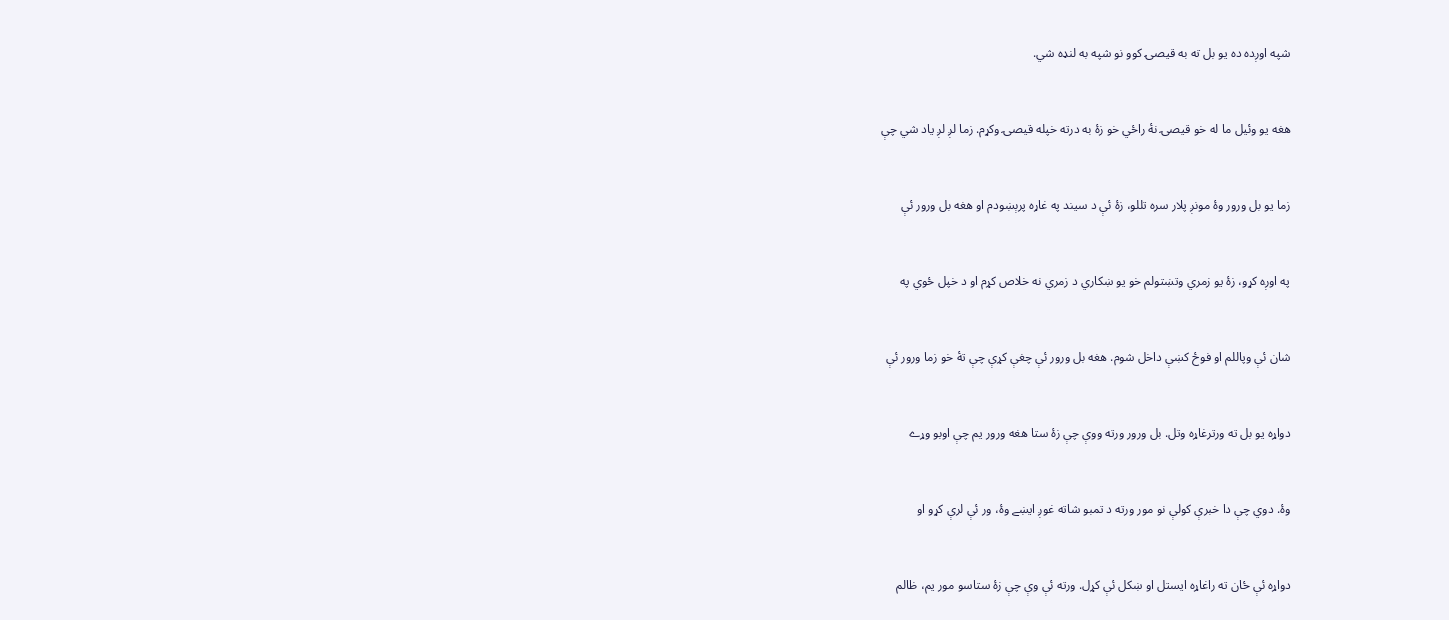شپه اوږده ده يو بل ته به قيصۍ کوو نو شپه به لنډه شي.



هغه يو وئيل ما له خو قيصۍ نۀ راځي خو زۀ به درته خپله قيصۍ وکړم. زما لږ لږ ياد شي چې



زما يو بل ورور وۀ مونږ پلار سره تللو، زۀ ئې د سيند په غاړه پرېښودم او هغه بل ورور ئې



په اوږه کړو، زۀ يو زمري وتښتولم خو يو ښکاري د زمري نه خلاص کړم او د خپل ځوي په



شان ئې وپاللم او فوځ کښې داخل شوم. هغه بل ورور ئې چغې کړې چې تۀ خو زما ورور ئې



دواړه يو بل ته ورترغاړه وتل. بل ورور ورته ووې چې زۀ ستا هغه ورور يم چې اوبو وړے



وۀ. دوي چې دا خبرې کولې نو مور ورته د تمبو شاته غوږ ايښے وۀ، ور ئې لرې کړو او



دواړه ئې ځان ته راغاړه ايستل او ښکل ئې کړل. ورته ئې وې چې زۀ ستاسو مور يم، ظالم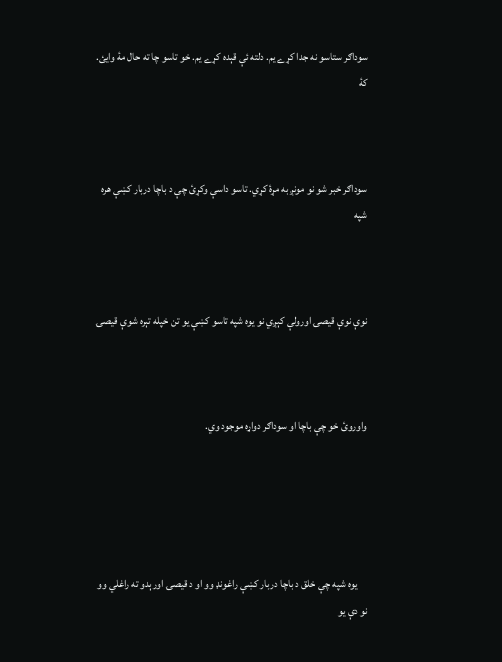سوداګر ستاسو نه جدا کړے يم. دلته ئې قېده کړے يم. خو تاسو چا ته حال مۀ وايئ. کۀ



سوداګر خبر شو نو مونږ به مړۀ کړي. تاسو داسې وکړئ چې د باچا دربار کښې هره شپه



نوې نوې قيصۍ اورولې کېږي نو يوه شپه تاسو کښې يو تن خپله تېره شوې قيصۍ



واوروئ خو چې باچا او سوداګر دواړه موجود وي.





     يوه شپه چې خلق د باچا دربار کښې راغونډ وو او د قيصۍ اورېدو ته راغلي وو نو دې يو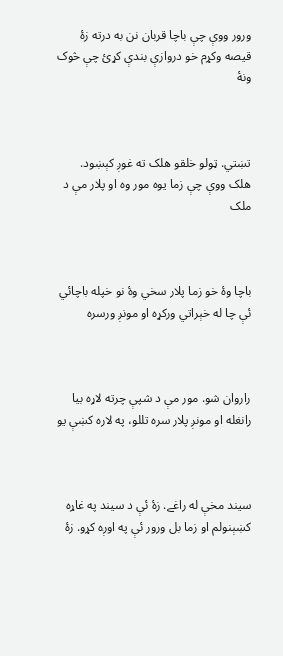ورور ووې چې باچا قربان نن به درته زۀ قيصه وکړم خو دروازې بندې کړئ چې څوک ونۀ



تښتي. ټولو خلقو هلک ته غوږ کېښود. هلک ووې چې زما يوه مور وه او پلار مې د ملک



باچا وۀ خو زما پلار سخي وۀ نو خپله باچائي ئې چا له خېراتي ورکړه او مونږ ورسره



راروان شو. مور مې د شپې چرته لاړه بيا رانغله او مونږ پلار سره تللو، په لاره کښې يو



سيند مخې له راغے. زۀ ئې د سيند په غاړه کښېنولم او زما بل ورور ئې په اوږه کړو. زۀ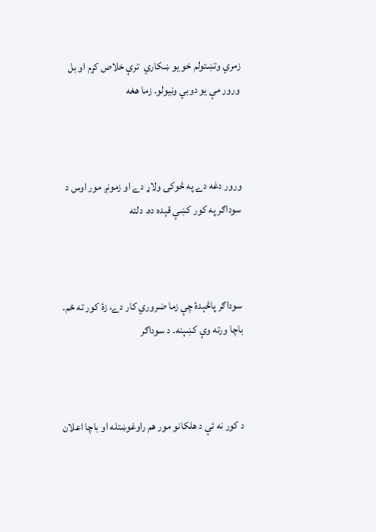زمري وتښتولم خو يو ښکاري  ترې خلاص کړم او بل ورور مې يو دوبي ونيولو. زما هغه



ورور دغه دے په څوکۍ ولاړ دے او زمونږ مور اوس د سوداګر په کور کښې قېده ده. دلته



سوداګر پاڅېدۀ چې زما ضروري کار دے، زۀ کور ته ځم. باچا ورته وې کښېنه. د سوداګر



د کور نه ئې د هلکانو مور هم راوغوښتله او باچا اعلان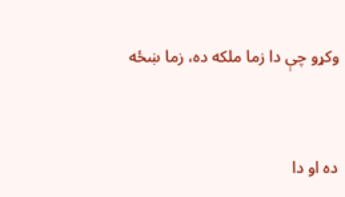وکړو چې دا زما ملکه ده، زما ښځه



ده او دا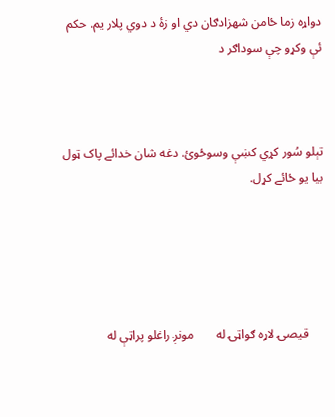دواړه زما ځامن شهزادګان دي او زۀ د دوي پلار يم. حکم ئې وکړو چې سوداګر د



تېلو سُور کړي کښې وسوځوئ. دغه شان خدائے پاک ټول بيا يو ځائے کړل.





     قيصۍ لاړه ګواټۍ له       مونږ راغلو پراټې له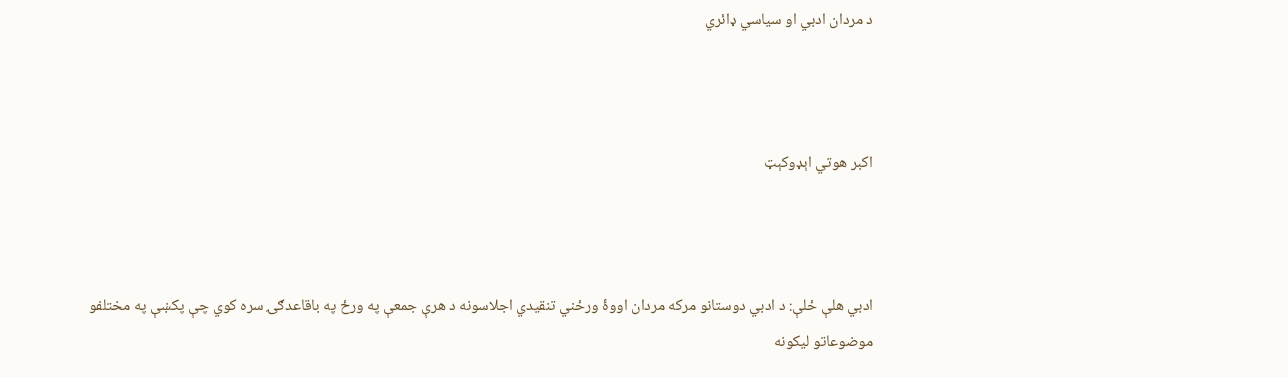د مردان ادبي او سياسي ډائري



اکبر هوتي اېډوکېټ



ادبي هلې ځلې: د ادبي دوستانو مرکه مردان اووۀ ورځني تنقيدي اجلاسونه د هرې جمعې په ورځ په باقاعدګۍ سره کوي چې پکښې په مختلفو موضوعاتو ليکونه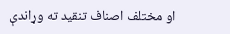او مختلف اصناف تنقيد ته وړاندې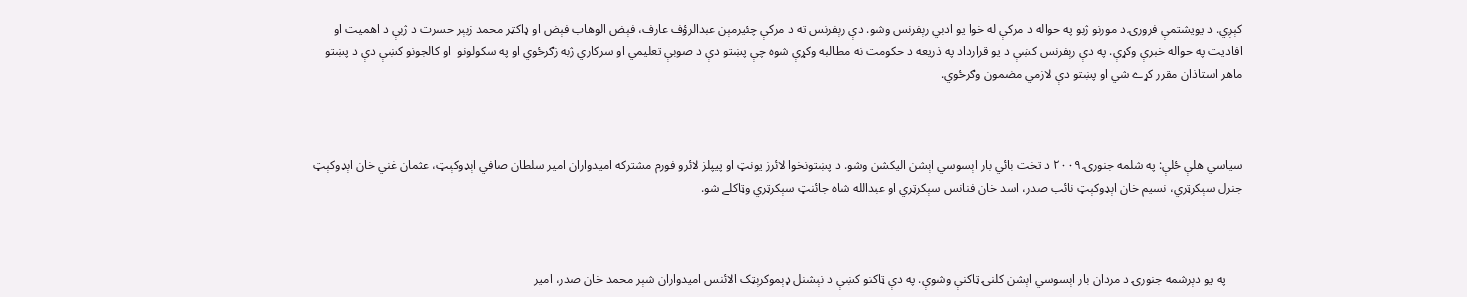کېږي. د يويشتمې فرورۍ د مورنو ژبو په حواله د مرکې له خوا يو ادبي رېفرنس وشو. دې رېفرنس ته د مرکې چئيرمېن عبدالرؤف عارف، فېض الوهاب فېض او ډاکټر محمد زبېر حسرت د ژبې د اهميت او افاديت په حواله خبرې وکړې. په دې رېفرنس کښې د يو قرارداد په ذريعه د حکومت نه مطالبه وکړې شوه چې پښتو دې د صوبې تعليمي او سرکاري ژبه زګرځوي او په سکولونو  او کالجونو کښې دې د پښتو ماهر استاذان مقرر کړے شي او پښتو دې لازمي مضمون وګرځوي.



سياسي هلې ځلې: په شلمه جنورۍ ٢٠٠٩ د تخت بائي بار اېسوسي اېشن اليکشن وشو. د پښتونخوا لائرز يونټ او پيپلز لائرو فورم مشترکه اميدواران امير سلطان صافي اېډوکېټ، عثمان غني خان اېډوکېټ جنرل سېکرټري، نسيم خان اېډوکېټ نائب صدر، اسد خان فنانس سېکرټري او عبدالله شاه جائنټ سېکرټري وټاکلے شو.



     په يو دېرشمه جنورۍ د مردان بار اېسوسي اېشن کلنۍ ټاکنې وشوې. په دې ټاکنو کښې د نېشنل ډېموکرېټک الائنس اميدواران شېر محمد خان صدر، امير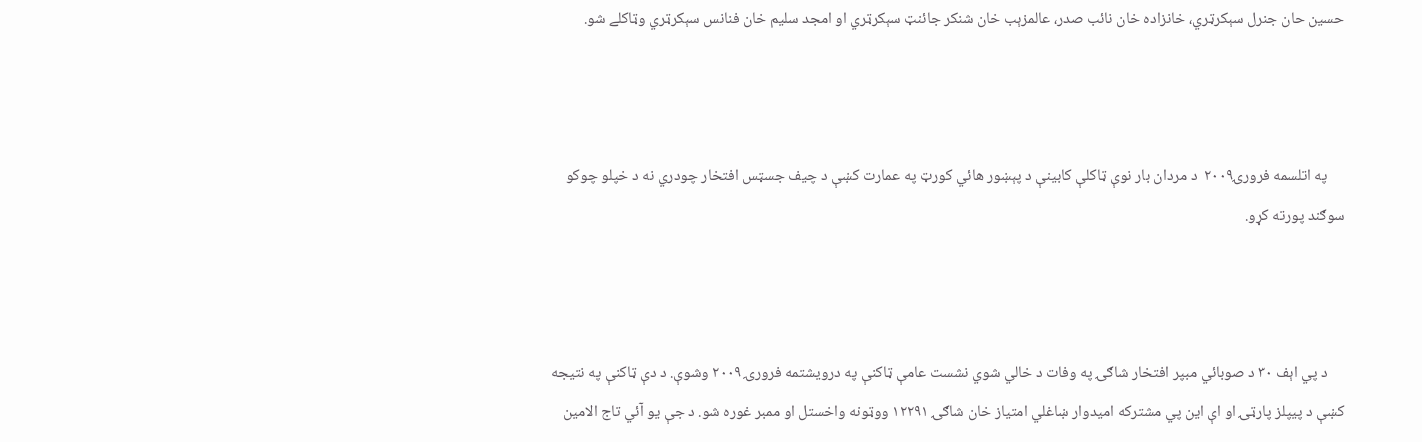حسين حان جنرل سېکرټري، خانزاده خان نائب صدر، عالمزېب خان شنکر جائنټ سېکرټري او امجد سليم خان فنانس سېکرټري وټاکلے شو.



     په اتلسمه فرورۍ٢٠٠٩  د مردان بار نوې ټاکلې کابينې د پېښور هائي کورټ په عمارت کښې د چيف جسټس افتخار چودري نه د خپلو چوکو سوګند پورته کړو.



     د پي اېف ٣٠ د صوبائي مبپر افتخار شاګۍ په وفات د خالي شوي نشست عامې ټاکنې په درويشتمه فرورۍ ٢٠٠٩ وشوې. د دې ټاکنې په نتيجه کښې د پيپلز پارټۍ او اې اين پي مشترکه اميدوار ښاغلي امتياز خان شاګۍ ١٢٢٩١ ووټونه واخستل او ممبر غوره شو. د جې يو آئي تاج الامين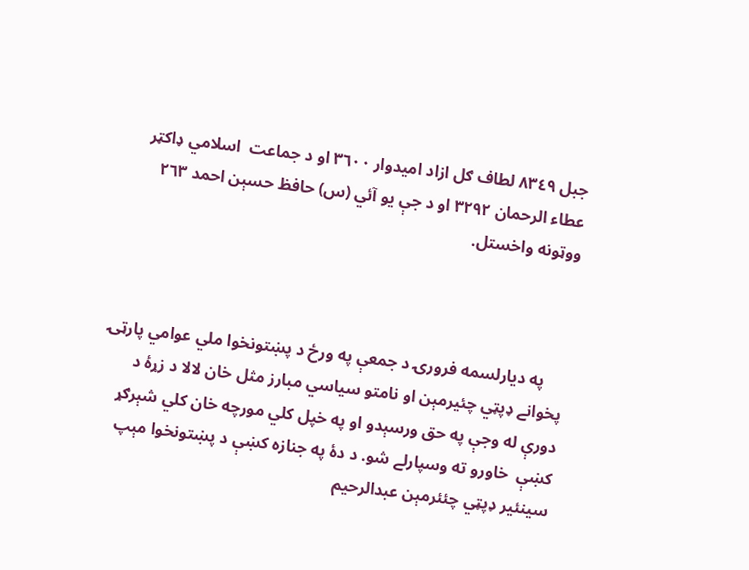جبل ٨٣٤٩ لطاف ګل ازاد اميدوار ٣٦٠٠ او د جماعت  اسلامي ډاکټر عطاء الرحمان ٣٢٩٢ او د جې يو آئي (س) حافظ حسېن احمد ٢٦٣ ووټونه واخستل.



     په ديارلسمه فرورۍ د جمعې په ورځ د پښتونخوا ملي عوامي پارټۍ پخوانے ډپټي چئيرمېن او نامتو سياسي مبارز مثل خان لالا د زړۀ د دورې له وجې په حق ورسېدو او په خپل کلي مورچه خان کلي شېرګړ کښې  خاورو ته وسپارلے شو. د دۀ په جنازه کښې د پښتونخوا مېپ سينئير ډپټي چئئرمېن عبدالرحيم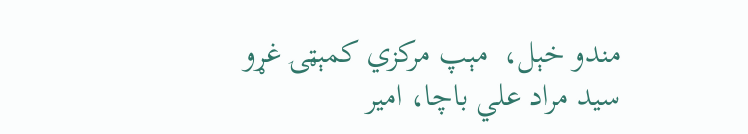مندو خېل،  مېپ مرکزي کمېټۍ غړو سيد مراد علي باچا، امير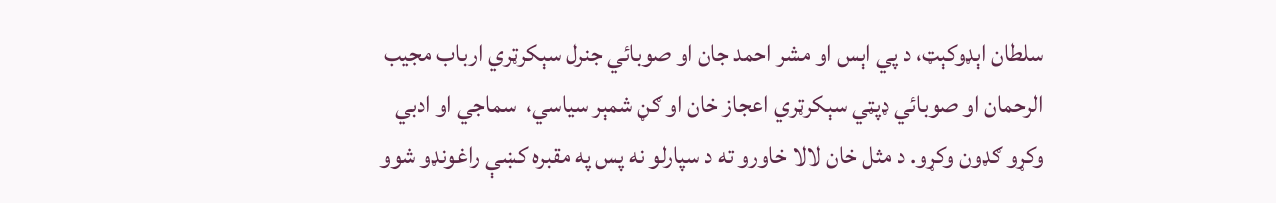سلطان اېډوکېټ، د پي اېس او مشر احمد جان او صوبائي جنرل سېکرټري ارباب مجيب الرحمان او صوبائي ډپټي سېکرټري اعجاز خان او ګڼ شمېر سياسي،  سماجي او ادبي وکړو ګډون وکړو. د مثل خان لالا خاورو ته د سپارلو نه پس په مقبره کښې راغونډو شوو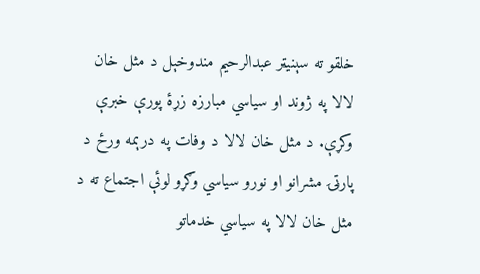خلقو ته سېنيټر عبدالرحيم مندوخېل د مثل خان لالا په ژوند او سياسي مبارزه زړۀ پورې خبرې وکړې. د مثل خان لالا د وفات په درېمه ورځ د پارټۍ مشرانو او نورو سياسي وګړو لوئې اجتماع ته د مثل خان لالا په سياسي خدماتو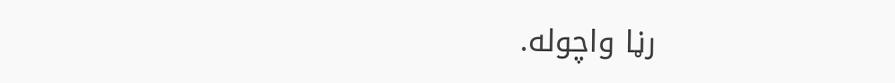رڼا واچوله.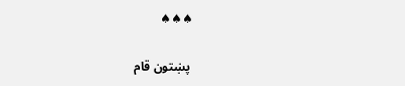♠♠♠

 پښتون قام